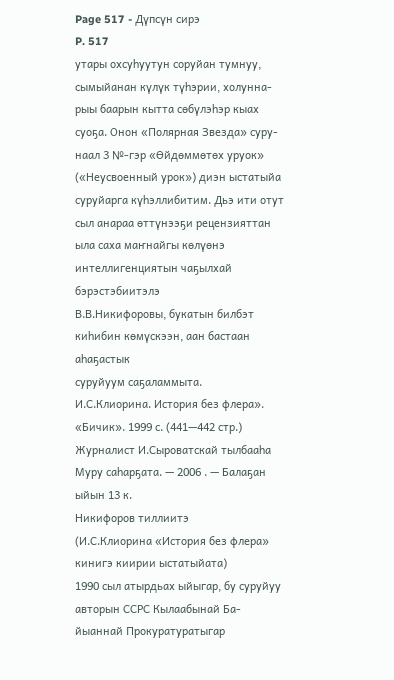Page 517 - Дүпсүн сирэ
P. 517
утары охсуһуутун соруйан тумнуу, сымыйанан күлүк түһэрии, холунна-
рыы баарын кытта сөбүлэһэр кыах суоҕа. Онон «Полярная Звезда» суру-
наал 3 №-гэр «Өйдөммөтөх уруок» («Неусвоенный урок») диэн ыстатыйа
суруйарга күһэллибитим. Дьэ ити отут сыл анараа өттүнээҕи рецензияттан
ыла саха маҥнайгы көлүөнэ интеллигенциятын чаҕылхай бэрэстэбиитэлэ
В.В.Никифоровы, букатын билбэт киһибин көмүскээн, аан бастаан аһаҕастык
суруйуум саҕаламмыта.
И.С.Клиорина. История без флера».
«Бичик». 1999 с. (441—442 стр.) Журналист И.Сыроватскай тылбааһа
Муру саһарҕата. — 2006 . — Балаҕан ыйын 13 к.
Никифоров тиллиитэ
(И.С.Клиорина «История без флера» кинигэ киирии ыстатыйата)
1990 сыл атырдьах ыйыгар, бу суруйуу авторын ССРС Кылаабынай Ба-
йыаннай Прокуратуратыгар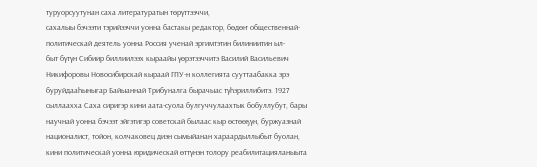туруорсуутунан саха литературатын төрүттээччи,
сахалыы бэчээти тэрийээччи уонна бастакы редактор, бөдөҥ общественнай-
политическай деятель уонна Россия ученай эргимтэтин билиниитин ыл-
быт бүтүн Сибиир биллиилээх кыраайы үөрэтээччитэ Василий Васильевич
Никифоровы Новосибирскай кыраай ГПУ-н коллегията сууттаабакка эрэ
буруйдааһыныгар Байыаннай Трибуналга бырачыас түһэриллибитэ. 1927
сыллаахха Саха сиригэр кини аата-суола булгуччулаахтык бобуллубут, бары
научнай уонна бэчээт эйгэтигэр советскай былаас кыр өстөөҕүн, буржуазнай
националист, тойон, колчаковец диэн сымыйанан хараардыллыбыт буолан,
кини политическай уонна юридическай өттүнэн толору реабилитацияланыыта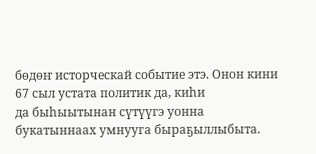бөдөҥ исторческай событие этэ. Онон кини 67 сыл устата политик да, киһи
да быһыытынан сүтүүгэ уонна букатыннаах умнууга быраҕыллыбыта.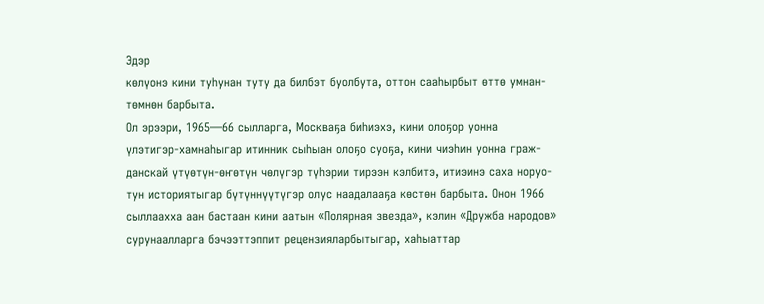Эдэр
көлүонэ кини туһунан туту да билбэт буолбута, оттон сааһырбыт өттө умнан-
төмнөн барбыта.
Ол эрээри, 1965—66 сылларга, Москваҕа биһиэхэ, кини олоҕор уонна
үлэтигэр-хамнаһыгар итинник сыһыан олоҕо суоҕа, кини чиэһин уонна граж-
данскай үтүөтүн-өҥөтүн чөлүгэр түһэрии тирээн кэлбитэ, итиэинэ саха норуо-
тун историятыгар бүтүннүүтүгэр олус наадалааҕа көстөн барбыта. Онон 1966
сыллаахха аан бастаан кини аатын «Полярная звезда», кэлин «Дружба народов»
сурунаалларга бэчээттэппит рецензияларбытыгар, хаһыаттар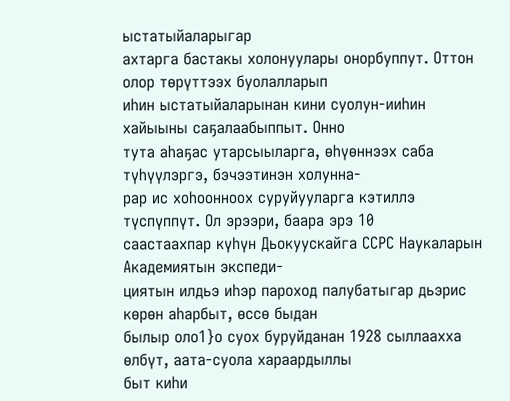ыстатыйаларыгар
ахтарга бастакы холонуулары онорбуппут. Оттон олор төрүттээх буолалларып
иһин ыстатыйаларынан кини суолун-ииһин хайыыны саҕалаабыппыт. Онно
тута аһаҕас утарсыыларга, өһүөннээх саба түһүүлэргэ, бэчээтинэн холунна-
рар ис хоһоонноох суруйууларга кэтиллэ түспүппүт. Ол эрээри, баара эрэ 10
саастаахпар күһүн Дьокуускайга ССРС Наукаларын Академиятын экспеди-
циятын илдьэ иһэр пароход палубатыгар дьэрис көрөн аһарбыт, өссө быдан
былыр оло1}о суох буруйданан 1928 сыллаахха өлбүт, аата-суола хараардыллы
быт киһи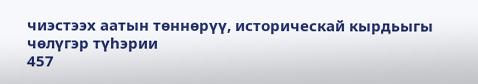чиэстээх аатын төннөрүү, историческай кырдьыгы чөлүгэр түһэрии
457